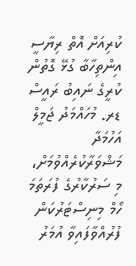ކުރިއަށް އޮތް ރިޔާސީ އިންތިހާބާ ގުޅޭ ގޮތުން ކުރީގެ ނައިބު ރައީސް ޑރ. މުހައްމަދު ޖަމީލް އަހުމަދާ މަޝްވަރާކުރެއްވުމަށް، މި ސަރުކާރުގެ ފުރަތަމަ ހޯމް މިނިސްޓަރުކަން ފުރުއްވާފައިވާ އުމަރު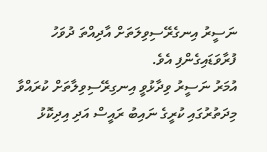ނަސީރު އިނގެރޭސިވިލަތަށް އާދިއްތަ ދުވަހު ފުރާވަޑައިގެންފި އެވެ.
އުމަރު ނަސީރު ވިދާޅުވީ އިނގިރޭސިވިލާތަށް ކުރައްވާ މިދަތުރުގައި ކުރީގެ ނައިބު ރައީސް އަދި އިދިކޮޅު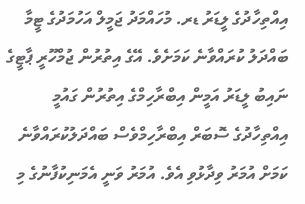އިއްތިހާދުގެ ލީޑަރު ޑރ. މުހައްމަދު ޖަމީލް އަހުމަދުގެ ޓީމާ ބައްދަލު ކުރައްވާނެ ކަމަށެވެ. އޭގެ އިތުރުން ޖުމްހޫރީ ޕާޓީގެ ނައިބު ލީޑަރު އަމީން އިބްރާހިމްގެ އިތުރުން ގައުމީ އިއްތިހާދުގެ ސޮބަރް އިބްރާހިމްވެސް ބައްދަލުކުރައްވާނެ ކަމަށް އުމަރު ވިދާޅުވި އެވެ. އުމަރު ވަނީ އެމަނިކުފާނުގެ މި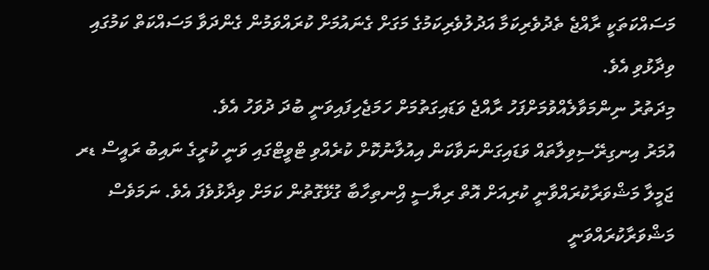މަސައްކަތަކީ ރާއްޖެ ތެދުވެރިކަމާ އަދުލުވެރިކަމުގެ މަގަށް ގެނައުމަށް ކުރައްވަމުން ގެންދަވާ މަސައްކަތް ކަމުގައި ވިދާޅުވި އެވެ.
މިދަތުރު ނިންމަވާލެއްވުމަށްފަހު ރާއްޖެ ވަޑައިގަތުމަށް ހަމަޖެހިފައިވަނީ ބުދަ ދުވަހު އެވެ.
އުމަރު އިނގިރޭސިވިލާތައް ވަޑައިގަންނަވާކަން އިއުލާނުކޮށް ކުރެއްވި ޓްވީޓްގައި ވަނީ ކުރީގެ ނައިބު ރައީސް ޑރ ޖަމީލާ މަޝްވަރާކުރައްވާނީ ކުރިއަށް އޮތް ރިޔާސީ އިްނތިހާބާ ގުޅޭގޮތުން ކަމަށް ވިދާޅުވެފަ އެވެ. ނަމަވެސް މަޝްވަރާކުރައްވަނީ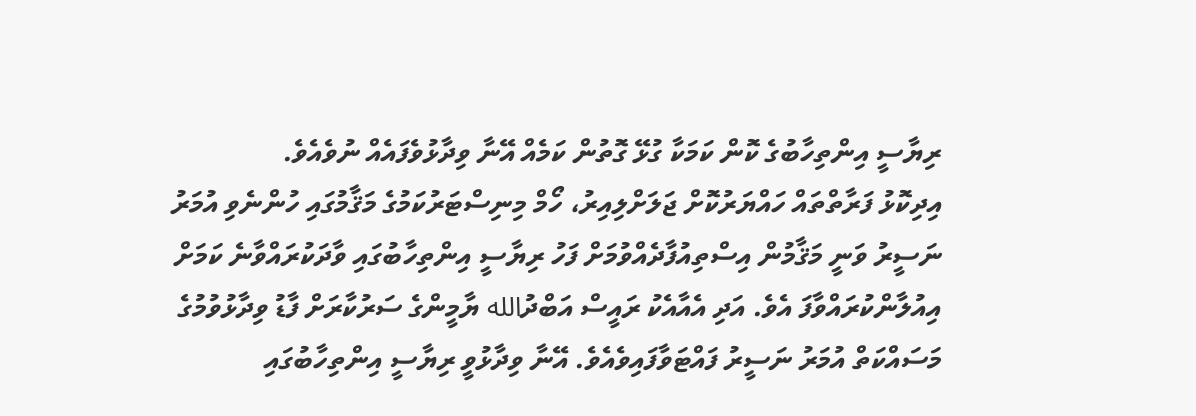ރިޔާސީ އިންތިހާބުގެ ކޮން ކަމަކާ ގުޅޭ ގޮތުން ކަމެއް އޭނާ ވިދާޅުވެފައެއް ނުވެއެވެ.
އިދިކޮޅު ފަރާތްތައް ހައްޔަރުކޮށް ޖަލަށްލިއިރު، ހޯމް މިނިސްޓަރުކަމުގެ މަޤާމުގައި ހުންނެވި އުމަރު ނަސީރު ވަނީ މަޤާމުން އިސްތިއުފާދެއްވުމަށް ފަހު ރިޔާސީ އިންތިހާބުގައި ވާދަކުރައްވާނެ ކަމަށް އިއުލާންކުރައްވާފަ އެވެ. އަދި އެއާއެކު ރައީސް އަބްދުالله ޔާމީންގެ ސަރުކާރަށް ފާޑު ވިދާޅުވުމުގެ މަސައްކަތް އުމަރު ނަސީރު ފައްޓަވާފައިވެއެވެ. އޭނާ ވިދާޅުވީ ރިޔާސީ އިންތިހާބުގައި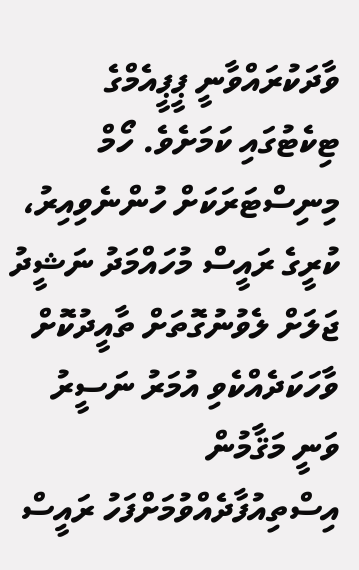ވާދަކުރައްވާނީ ޕީޕީއެމްގެ ޓިކެޓުގައި ކަމަށެވެ. ހޯމް މިނިސްޓަރަކަށް ހުންނެވިއިރު، ކުރީގެ ރައީސް މުހައްމަދު ނަޝީދު ޖަލަށް ލެވުނުގޮތަށް ތާއީދުކޮށް ވާހަކަދެއްކެވި އުމަރު ނަސީރު ވަނީ މަޤާމުން އިސްތިއުފާދެއްވުމަށްފަހު ރައީސް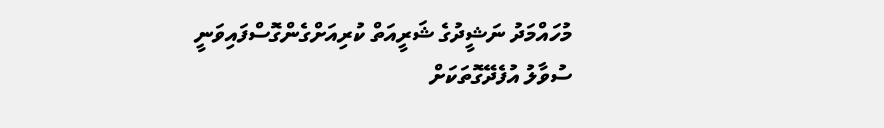މުހައްމަދު ނަޝީދުގެ ޝަރީއަތް ކުރިއަށްގެންގޮސްފައިވަނީ ސުވާލު އުފެދޭގޮތަކަށް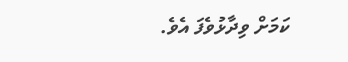ކަމަށް ވިދާޅުވެފަ އެވެ.